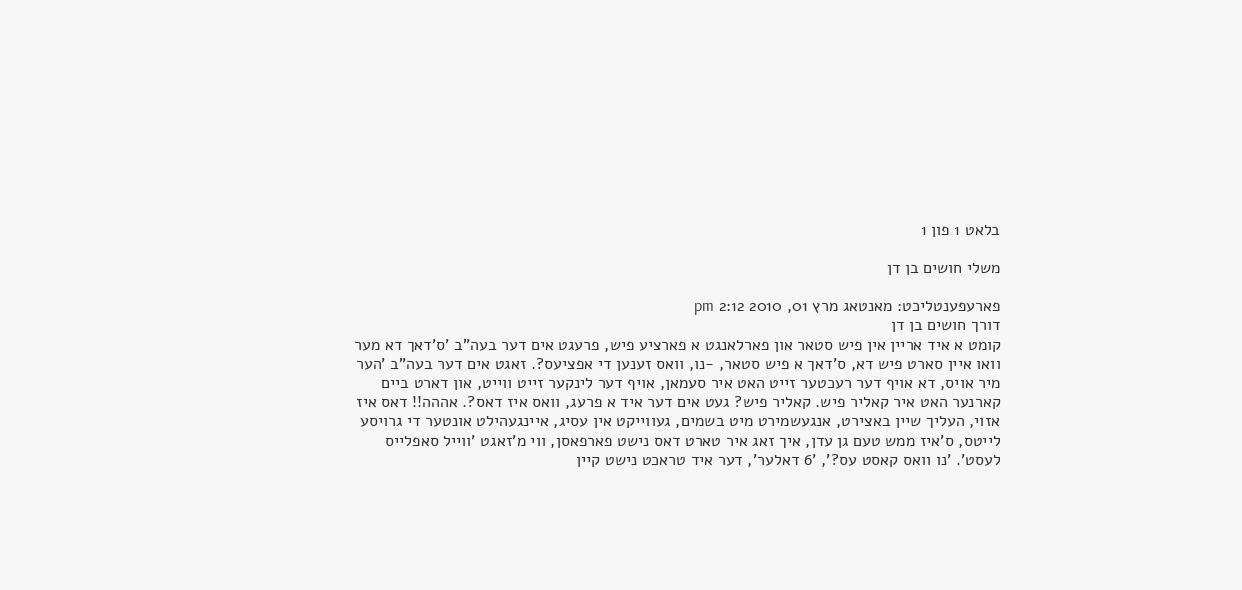בלאט 1 פון 1

משלי חושים בן דן

פארעפענטליכט: מאנטאג מרץ 01, 2010 2:12 pm
דורך חושים בן דן
קומט א איד אריין אין פיש סטאר און פארלאנגט א פארציע פיש, פרעגט אים דער בעה"ב 'ס'דאך דא מער וואו איין סארט פיש דא, ס'דאך א פיש סטאר, -נו, וואס זענען די אפציעס?. זאגט אים דער בעה"ב 'הער מיר אויס, דא אויף דער רעכטער זייט האט איר סעמאן, אויף דער לינקער זייט ווייט, און דארט ביים קארנער האט איר קאליר פיש. קאליר פיש? געט אים דער איד א פרעג, וואס איז דאס?. אההה!! דאס איז אזוי, העליך שיין באצירט, אנגעשמירט מיט בשמים, געווייקט אין עסיג, איינגעהילט אונטער די גרויסע לייטס, ס'איז ממש טעם גן עדן, איך זאג איר טארט דאס נישט פארפאסן, ווי מ'זאגט 'ווייל סאפלייס לעסט'. 'נו וואס קאסט עס?', '6 דאלער', דער איד טראכט נישט קיין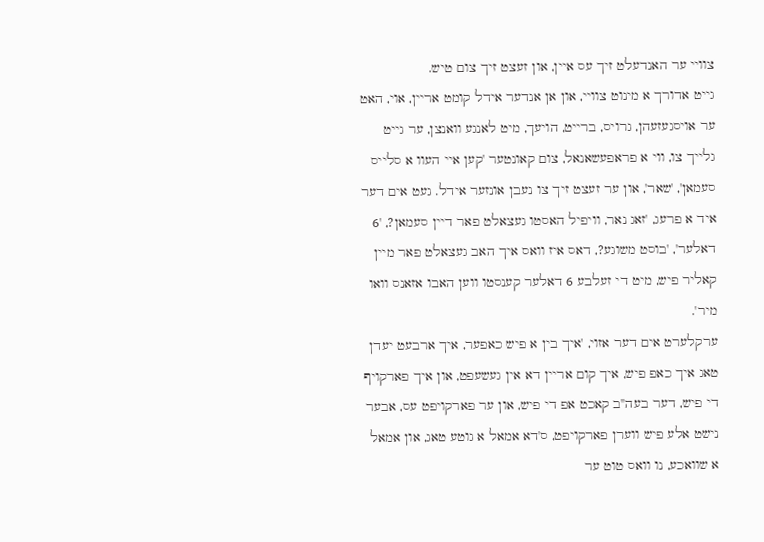צוויי ער האנדעלט זיך עס איין, און זעצט זיך צום טיש.
גייט אדורך א מינוט צוויי, און אן אנדער אידל קומט אריין, אוי, האט ער אויסגעזעהן, גרויס, ברייט, הויעך, מיט לאנגע וואנצן, ער גייט גלייך צו, ווי א פראפעשאנאל, צום קאונטער 'קען איי העוו א סלייס סעמאן', 'שאר', און ער זעצט זיך צו נעבן אונזער אידל. געט אים דער איד א פרעג, 'זאג נאר, וויפיל האסטו געצאלט פאר דיין סעמאן?, '6 דאלער', 'בוסט משוגע?, דאס איז וואס איך האב געצאלט פאר מיין קאליר פיש, מיט די זעלבע 6 דאלער קענסטו ווען האבו אזאנס וואו מיר'.
ערקלערט אים דער אזוי, 'איך בין א פיש כאפער, איך ארבעט יעדן טאג איך כאפ פיש, איך קום אריין דא אין געשעפט, און איך פארקויף די פיש, דער בעה"ב קאכט אפ די פיש, און ער פארקויפט עס, אבער נישט אלע פיש ווערן פארקויפט, ס'דא אמאל א גוטע טאג, און אמאל א שוואכע, נו וואס טוט ער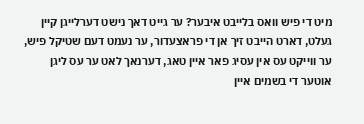מיט די פיש וואס בלייבט איבער? ער גייט דאך נישט דערלייגן קיין געלט, דארט הייבט זיך אן די פראצעדור, ער נעמט דעם שטיקל פיש, ער ווייקט עס אין עסיג פאר איין טאג, דערנאך לאט ער עס ליגן אוטער די בשמים איין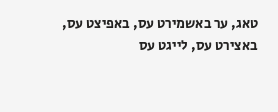טאג, ער באשמירט עס, באפיצט עס, באצירט עס, לייגט עס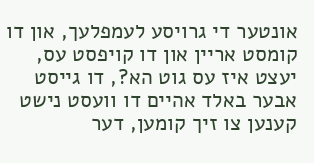אונטער די גרויסע לעמפלעך, און דו קומסט אריין און דו קויפסט עס, יעצט איז עס גוט הא?, דו גייסט אבער באלד אהיים דו וועסט נישט קענען צו זיך קומען, דער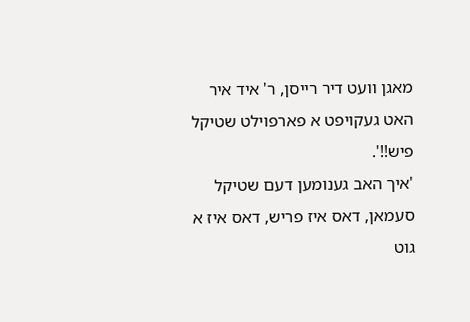מאגן וועט דיר רייסן, ר' איד איר האט געקויפט א פארפוילט שטיקל פיש!!'.
'איך האב גענומען דעם שטיקל סעמאן, דאס איז פריש, דאס איז א גוט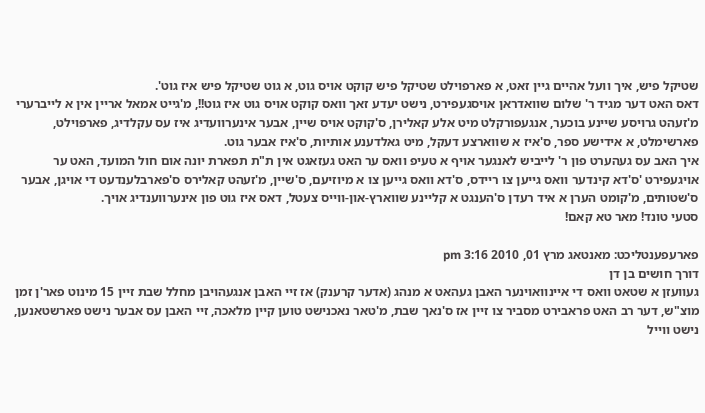שטיקל פיש, איך וועל אהיים גיין זאט, א פארפוילט שטיקל פיש קוקט אויס גוט, א גוט שטיקל פיש איז גוט'.
דאס האט דער מגיד ר' שלום שוואדראן אויסגעפירט, נישט יעדע זאך וואס קוקט אויס גוט איז גוט!!, מ'גייט אמאל אריין אין א לייברערי מ'זעהט גרויסע שיינע בוכער, אנגעפורקלט מיט אלע קאלירן, ס'קוקט אויס שיין, אבער אינערוועדיג איז עס עקלדיג, פארפוילט, פארשימלט, א אידישע ספר, ס'איז א שווארצע דעקל, מיט גאלדענע אותיות, ס'איז אבער גוט.
איך האב עס געהערט פון ר' לייביש לאנגער אויף א טעיפ וואס ער האט געזאגט אין ת"ת תפארת יונה אום חול המועד, האט ער אויגעפירט 'ס'דא קינדער וואס גייען צו ריידס, ס'דא וואס גייען צו א מיוזיעם, ס'שיין, מ'זעהט קאלירס ס'פארבלענדעט די אויגן, אבער ס'שטותים, מ'קומט הערן א איד רעדן ס'הענגט א קליינע שווארץ-און-ווייס צעטל, דאס איז גוט פון אינערווענדיג אויך.
סטעי טונד! מאר טא קאם!

פארעפענטליכט: מאנטאג מרץ 01, 2010 3:16 pm
דורך חושים בן דן
געוועזן א שטאט וואס די איינוואוינער האבן געהאט א מנהג (אדער קרענק) אז זיי האבן אנגעהויבן מחלל שבת זיין 15 מינוט פאר'ן זמן מוצ"ש, דער רב האט פראבירט מסביר צו זיין אז ס'נאך שבת, מ'טאר נאכנישט טוען קיין מלאכה, זיי האבן עס אבער נישט פארשטאנען, נישט ווייל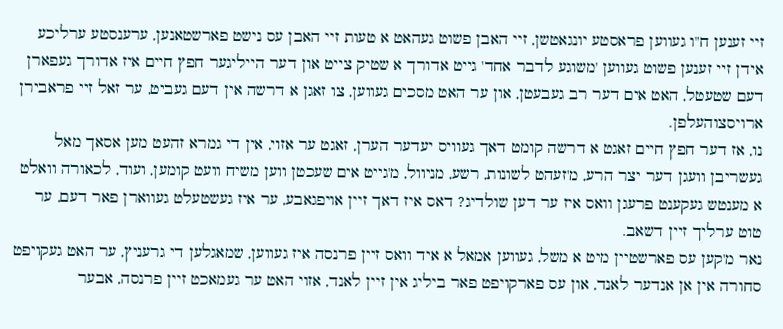זיי זענען ח"ו געווען פראסטע יונגאטשן, זיי האבן פשוט געהאט א טעות זיי האבן עס נישט פארשטאנען, ערענסטע ערליכע אידן זיי זענען פשוט געווען 'משוגע לדבר אחד' גייט אדורך א שטיק צייט און דער הייליגער חפץ חיים איז אדורך געפארן דעם שטעטל, האט אים דער רב געבעטן, און ער האט מסכים געווען, צו זאגן א דרשה אין דעם געביט, ער זאל זיי פראבירן ארויסצוהעלפן.
נו, אז דער חפץ חיים זאגט א דרשה קומט דאך געוויס יעדער הערן, זאגט ער אזוי, אין די גמרא זהעט מען אסאך מאל געשריבן וועגן דער יצר הרע, מ'זעהט לשונות, רשע, מניוול, מ'גייט אים שעכטן ווען משיח וועט קומען, ועוד, לכאורה וואלט א מענטש געקענט פרעגן וואס איז ער דען שולדיג? דאס איז דאך זיין אויפגאבע, ער איז געשטעלט געווארן פאר דעם, ער טוט ערליך זיין דשאב.
נאר מ'קען עס פארשטיין מיט א משל, געווען אמאל א איד וואס זיין פרנסה איז געווען, שמאגלען די גרעניץ, ער האט געקויפט סחורה אין אן אנדער לאנד, און עס פארקויפט פאר ביליג אין זיין לאנד, אזוי האט ער געמאכט זיין פרנסה, אבער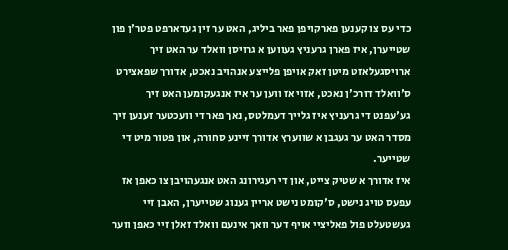כדי עס צו קענען פארקויפן פאר ביליג, האט ער זין געדארפט פטר'ן פון שטייערן, איז פארן גרעניץ געווען א גרויסן וואלד ער האט זיך ארויסגעלאזט מיטן זאק אויפן פלייצע אנהויב נאכט, אדורך שפאצירט ס'וואלד דורכ'ן נאכט, אזוי אז ווען ער איז אנגעקומען האט זיך גע'עפנט די גרעניץ איז גלייך דעמלטס, נאך פאר די וועכטער זענען זיך מסדר האט ער געגבן א שווערץ אדורך זיינע סחורה, און פטור מיט די שטייער.
איז אדורך א שטיק צייט, און די רעגירונג האט אנגעהויבן צו כאפן אז עפעס טויג נישט, ס'קומט נישט אריין גענוג שטייערן, האבן זיי געשטעלט פול פאליציי אויף דער וואך אינעם וואלד זאלן זיי כאפן ווער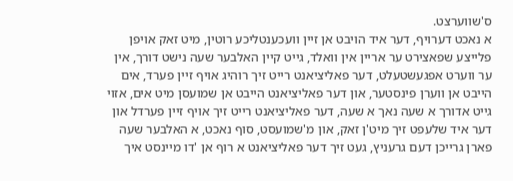ס'שווערצט.
א נאכט דערויף, דער איד הויבט אן זיין וועכענטליכע רוטין, מיט זאק אויפן פלייצע שפאצירט ער אריין אין וואלד, גייט קיין האלבער שעה נישט דורך, אין ער ווערט אפגעשטעלט, דער פאליציאנט רייט זיך רוהיג אויף זיין פערד, אים הייבט אן ווערן פינסטער, און דער פאליציאנט הייבט אן שמועסן מיט אים, אזוי גייט אדורך א שעה נאך א שעה, דער פאליציאנט רייט זיך אויף זיין פערדל און דער איד שלעפט זיך מיט'ן זאק, און מ'שמועסט, סוף נאכט, א האלבער שעה פארן גרייכן דעם גרעניץ, געט זיך דער פאליציאנט א רוף אן 'דו מיינסט איך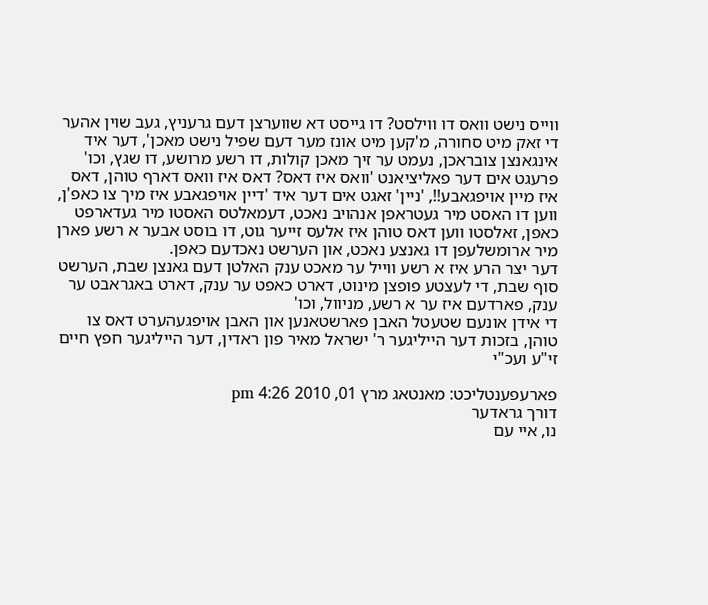ווייס נישט וואס דו ווילסט? דו גייסט דא שווערצן דעם גרעניץ, געב שוין אהער די זאק מיט סחורה, מ'קען מיט אונז מער דעם שפיל נישט מאכן', דער איד אינגאנצן צובראכן, נעמט ער זיך מאכן קולות, דו רשע מרושע, דו שגץ, וכו' פרעגט אים דער פאליציאנט 'וואס איז דאס? דאס איז וואס דארף טוהן, דאס איז מיין אויפגאבע!!, 'ניין' זאגט אים דער איד 'דיין אויפגאבע איז מיך צו כאפ'ן, ווען דו האסט מיר געטראפן אנהויב נאכט, דעמאלטס האסטו מיר געדארפט כאפן, זאלסטו ווען דאס טוהן איז אלעס זייער גוט, דו בוסט אבער א רשע פארן מיר ארומשלעפן דו גאנצע נאכט, און הערשט נאכדעם כאפן.
דער יצר הרע איז א רשע ווייל ער מאכט ענק האלטן דעם גאנצן שבת, הערשט סוף שבת, די לעצטע פופצן מינוט, דארט כאפט ער ענק, דארט באגראבט ער ענק, פארדעם איז ער א רשע, מניוול, וכו'
די אידן אונעם שטעטל האבן פארשטאנען און האבן אויפגעהערט דאס צו טוהן, בזכות דער הייליגער ר' ישראל מאיר פון ראדין, דער הייליגער חפץ חיים זי"ע ועכ"י

פארעפענטליכט: מאנטאג מרץ 01, 2010 4:26 pm
דורך גראדער
נו, איי עם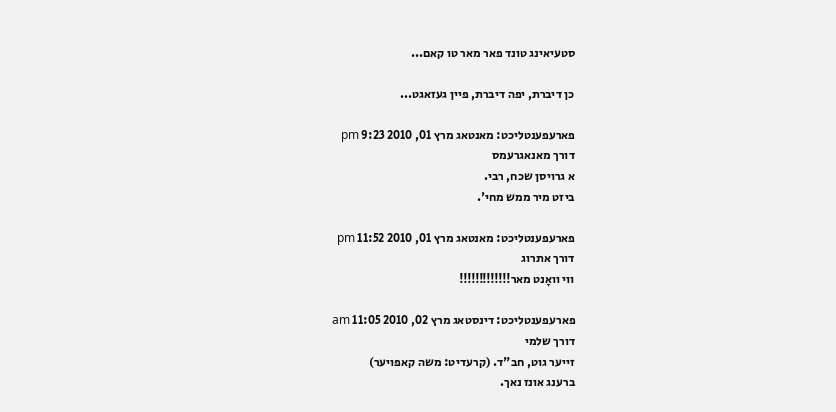סטעיאינג טונד פאר מאר טו קאם...

כן דיברת, יפה דיברת, פיין געזאגט...

פארעפענטליכט: מאנטאג מרץ 01, 2010 9:23 pm
דורך מאנאגרעמס
א גרויסן שכח, רבי.
ביזט מיר ממש מחי'.

פארעפענטליכט: מאנטאג מרץ 01, 2010 11:52 pm
דורך אתרוג
ווי וואָנט מאר!!!!!!!!!!!!!

פארעפענטליכט: דינסטאג מרץ 02, 2010 11:05 am
דורך שלמי
זייער גוט, חב"ד. (קרעדיט: משה קאפויער)
ברענג אונז נאך.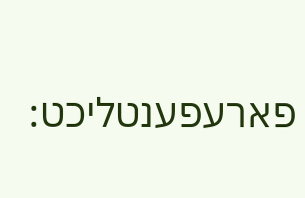פארעפענטליכט: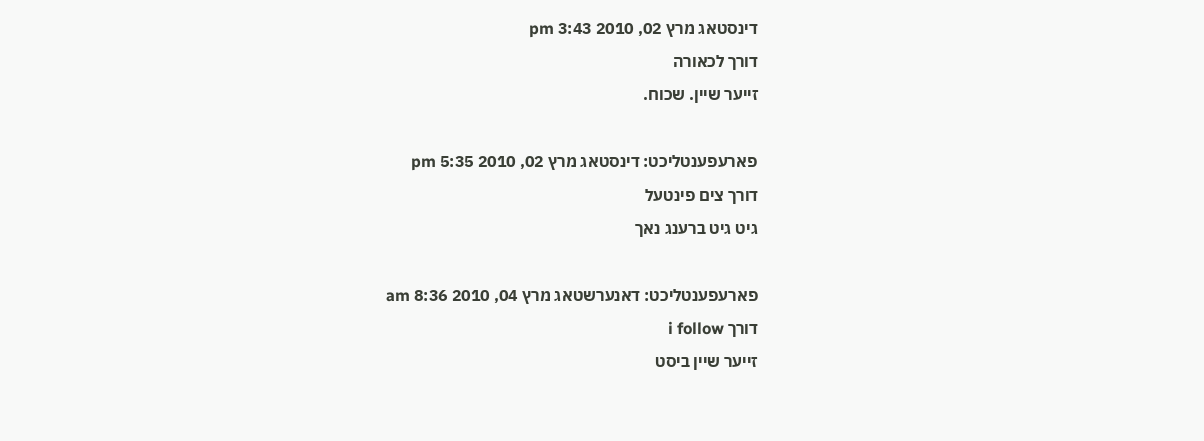דינסטאג מרץ 02, 2010 3:43 pm
דורך לכאורה
זייער שיין. שכוח.

פארעפענטליכט: דינסטאג מרץ 02, 2010 5:35 pm
דורך צים פינטעל
גיט גיט ברענג נאך

פארעפענטליכט: דאנערשטאג מרץ 04, 2010 8:36 am
דורך i follow
זייער שיין ביסט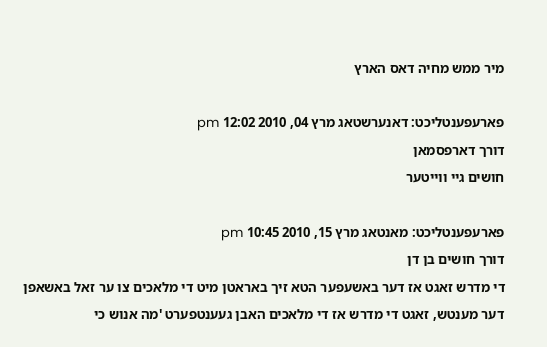מיר ממש מחיה דאס הארץ

פארעפענטליכט: דאנערשטאג מרץ 04, 2010 12:02 pm
דורך דארפסמאן
חושים גיי ווייטער

פארעפענטליכט: מאנטאג מרץ 15, 2010 10:45 pm
דורך חושים בן דן
די מדרש זאגט אז דער באשעפער הטא זיך באראטן מיט די מלאכים צו ער זאל באשאפן דער מענטש, זאגט די מדרש אז די מלאכים האבן געענטפערט 'מה אנוש כי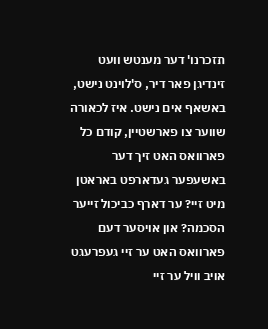תזכרנו' דער מענטש וועט זינדיגן פאר דיר, ס'לוינט נישט, באשאף אים נישט. איז לכאורה שווער צו פארשטיין, קודם כל פארוואס האט זיך דער באשעפער געדארפט באראטן מיט זיי? ער דארף כביכול זייער הסכמה? און אויסער דעם פארוואס האט ער זיי געפרעגט אויב וויל ער זיי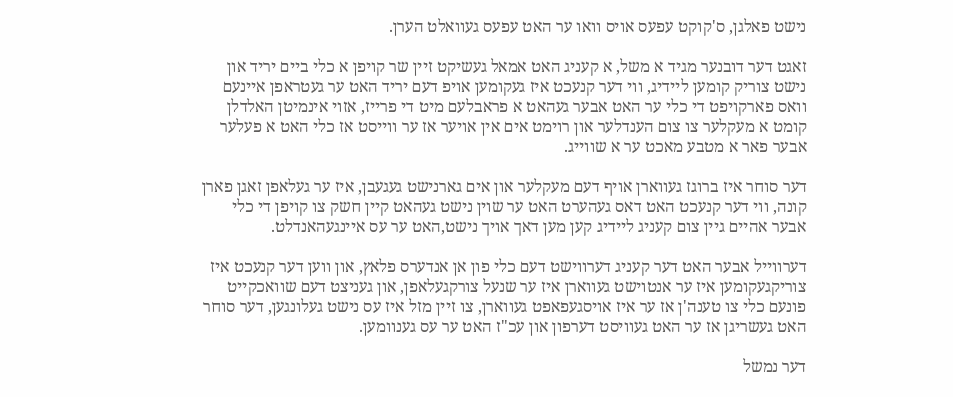נישט פאלגן, ס'קוקט עפעס אויס וואו ער האט עפעס געוואלט הערן.

זאגט דער דובנער מגיד א משל, א קעניג האט אמאל געשיקט זיין שר קויפן א כלי ביים יריד און נישט צוריק קומען ליידיג, ווי דער קנעכט איז געקומען אויפ דעם יריד האט ער געטראפן איינעם וואס פארקויפט די כלי ער האט אבער געהאט א פראבלעם מיט די פרייז, אזוי אינמיטן האלדלן קומט א מעקלער צו צום הענדלער און רוימט אים אין אויער אז ער ווייסט אז כלי האט א פעלער אבער פאר א מטבע מאכט ער א שווייג.

דער סוחר איז ברוגז געווארן אויף דעם מעקלער און אים גארנישט געגעבן, איז ער געלאפן זאגן פארן קונה, ווי דער קנעכט האט דאס געהערט האט ער שוין נישט געהאט קיין חשק צו קויפן די כלי אבער אהיים גיין צום קעניג ליידיג קען מען דאך אויך נישט,האט ער עס איינגעהאנדלט.

דערווייל אבער האט דער קעניג דערווישט דעם כלי פון אן אנדערס פלאץ, און ווען דער קנעכט איז צוריקגעקומען איז ער אנטוישט געווארן איז ער שנעל צורקגעלאפן, און געניצט דעם שוואכקייט פונעם כלי צו טענה'ן אז ער איז אויסגעפאפט געווארן, צו זיין מזל איז עס נישט געלונגען, דער סוחר האט געשריגן אז ער האט געוויסט דערפון און עכ"ז האט ער עס גענוומען.

דער נמשל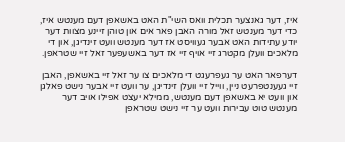איז, דער גאנצער תכלית וואס השי"ת האט באשאפן דעם מענטש איז, כדי דער מענטש זאל מורה האבן פאר אים און טוהן זיינע מצוות דער יודע עתידות האט אבער געוויסט אז דער מענטש וועט זינדיגן, און די מלאכים וועלן מקטרג זיי אויף זיי אז דער באשעפער זאל זיי שטראפן.

דערפאר האט ער געפרעגט די מלאכים צו ער זאל זיי באשאפן, האבן זיי געענטפרעט ניין, ווייל זיי וועלן זינדיגן, ער וועט זיי אבער נישט פאלגן און וועט יא באשאפן דעם מענטש, ממילא יעצט אפילו אויב דער מענטש טוט עבירות וועט ער זיי נישט שטראפן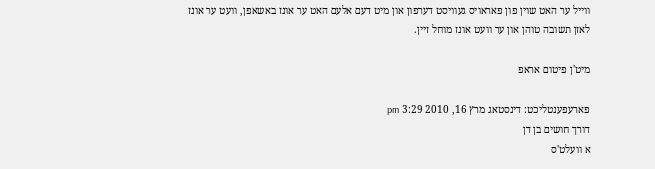ווייל ער האט שוין פון פאראויס געוויסט דערפון און מיט דעם אלעם האט ער אונז באשאפן, וועט ער אונז לאזן תשובה טוהן און ער וועט אונז מוחל זיין.

מיט'ן פיטום אראפ

פארעפענטליכט: דינסטאג מרץ 16, 2010 3:29 pm
דורך חושים בן דן
א וועלט'ס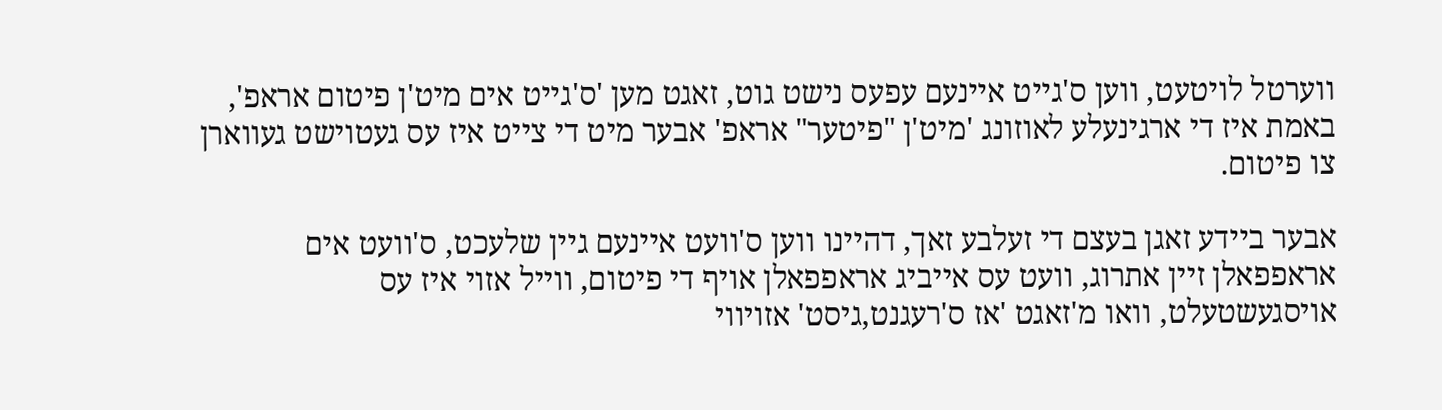ווערטל לויטעט, ווען ס'גייט איינעם עפעס נישט גוט, זאגט מען 'ס'גייט אים מיט'ן פיטום אראפ', באמת איז די ארגינעלע לאוזונג 'מיט'ן "פיטער" אראפ' אבער מיט די צייט איז עס געטוישט געווארן צו פיטום.

אבער ביידע זאגן בעצם די זעלבע זאך, דהיינו ווען ס'וועט איינעם גיין שלעכט, ס'וועט אים אראפפאלן זיין אתרוג, וועט עס אייביג אראפפאלן אויף די פיטום, ווייל אזוי איז עס אויסגעשטעלט, וואו מ'זאגט 'אז ס'רעגנט,גיסט' אזויווי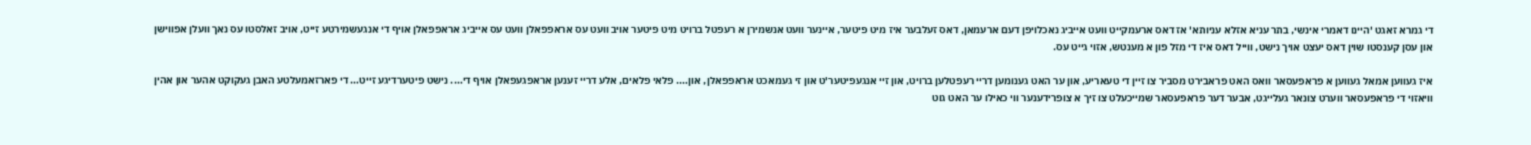די גמרא זאגט 'היינו דאמרי אינשי, בתר עניא אזלא עניותא' אז דאס ארעמקייט וועט אייביג נאכלויפן דעם ארעמאן, דאס זעלבער איז מיט פיטער, איינער וועט אנשמירן א רעפטל ברויט מיט פיטער אויב וועט עס אראפפאלן וועט עס אייביג אראפפאלן אויף די אנגעשמירטע זייט, אויב זאלסטו עס נאך וועלן אפווישן און עסן קענסטו שוין דאס יעצט אויך נישט, ווייל דאס איז די מזל פון א מענטש, אזוי גייט עס.

איז געווען אמאל געווען א פראפעסאר וואס האט פראבירט מסביר צו זיין די טעאריע, און ער האט גענומען דריי רעפטלען ברויט, און זיי אנגעפיטער'ט און זי געמאכט אראפפאלן, און…. פלאי פלאים, אלע דריי זענען אראפגעפאלן אויף די…. נישט פיטערדיגע זייט… די פארזאמעלטע האבן געקוקט אהער און אהין וויאזוי די פראפעסאר ווערט צונאר געלייגט, אבער דער פראפעסאר שמייכעלט צו זיך א צופרידענער ווי כאילו ער האט גוט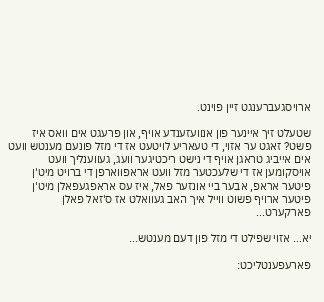ארויסגעברענגט זיין פוינט.

שטעלט זיך איינער פון אנוועזענדע אויף, און פרעגט אים וואס איז פשט? זאגט ער אזוי, די טעאריע לויטעט אז די מזל פונעם מענטש וועט אים אייביג טראגן אויף די נישט ריכטיגער וועג, געווענליך וועט אויסקומען אז די שלעכטער מזל וועט אראפווארפן די ברויט מיט'ן פיטער אראפ, אבער ביי אונזער פאל, איז עס אראפגעפאלן מיט'ן פיטער ארויף פשוט ווייל איך האב געוואלט אז ס'זאל פאלן פארקערט...

יא... אזוי שפילט די מזל פון דעם מענטש...

פארעפענטליכט: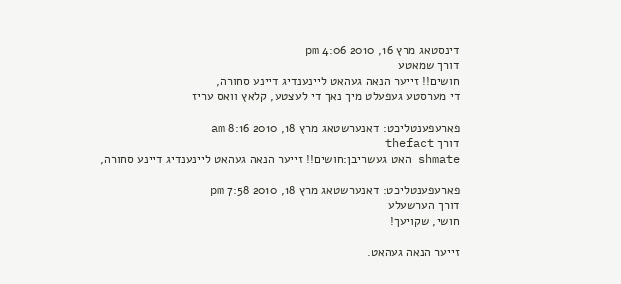דינסטאג מרץ 16, 2010 4:06 pm
דורך שמאטע
חושים!! זייער הנאה געהאט ליינענדיג דיינע סחורה,
די מערסטע געפעלט מיך נאך די לעצטע, קלאץ וואס עריז

פארעפענטליכט: דאנערשטאג מרץ 18, 2010 8:16 am
דורך thefact
shmate האט געשריבן:חושים!! זייער הנאה געהאט ליינענדיג דיינע סחורה,

פארעפענטליכט: דאנערשטאג מרץ 18, 2010 7:58 pm
דורך הערשעלע
חושי, שקויעך!

זייער הנאה געהאט.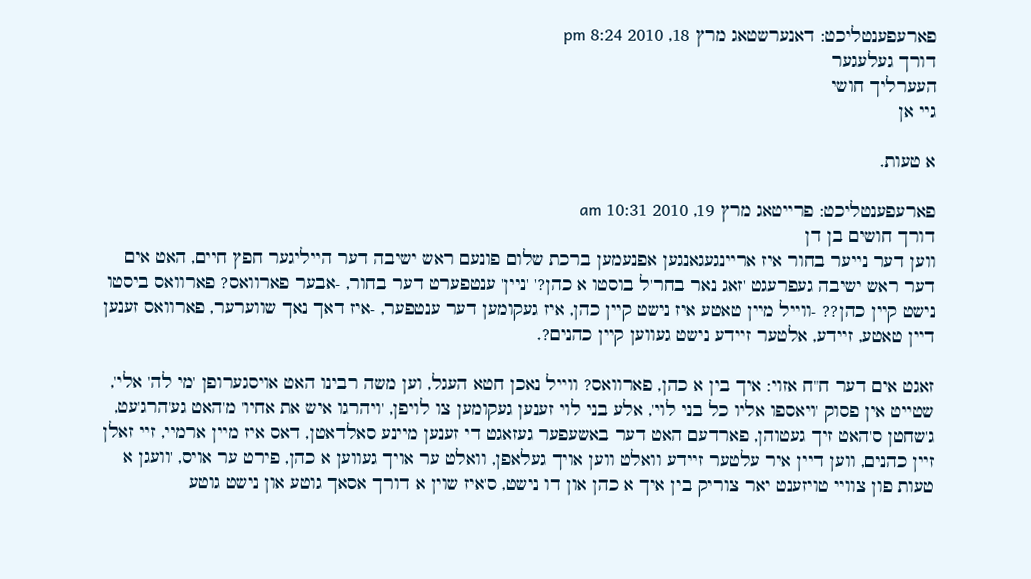פארעפענטליכט: דאנערשטאג מרץ 18, 2010 8:24 pm
דורך געלעגער
העערליך חושי
גיי אן

א טעות.

פארעפענטליכט: פרייטאג מרץ 19, 2010 10:31 am
דורך חושים בן דן
ווען דער נייער בחור איז אריינגעגאנגען אפנעמען ברכת שלום פונעם ראש ישיבה דער הייליגער חפץ חיים, האט אים דער ראש ישיבה געפרעגט 'זאג נאר בחר'ל בוסטו א כהן?' 'ניין' ענטפערט דער בחור, -אבער פארוואס? פארוואס ביסטו נישט קיין כהן?? -ווייל מיין טאטע איז נישט קיין כהן, איז געקומען דער ענטפער, -איז דאך נאך שווערער, פארוואס זענען דיין טאטע, זיידע, אלטער זיידע נישט געווען קיין כהנים?.

זאגט אים דער ח"ח אזוי: איך בין א כהן, פארוואס? ווייל נאכן חטא העגל, וען משה רבינו האט אויסגערופן 'מי לה' אלי', שטייט אין פסוק 'ויאספו אליו כל בני לוי', אלע בני לוי זענען געקומען צו לויפן, 'ויהרגו איש את אחיו' מ'האט גע'הרג'עט, ג'שחטן ס'האט זיך געטוהן, פארדעם האט דער באשעפער געזאגט די זענען מיינע סאלדאטן, דאס איז מיין ארמיי, זיי זאלן זיין כהנים, ווען דיין איר עלטער זיידע וואלט ווען אויך געלאפן, וואלט ער אויך געווען א כהן, פירט ער אויס, 'וועגן א טעות פון צוויי טויזענט יאר צוריק בין איך א כהן און דו נישט, ס'איז שוין א דורך אסאך גוטע און נישט גוטע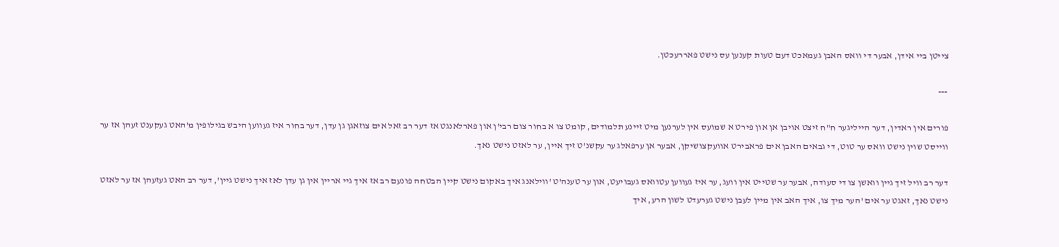צייטן ביי אידן, אבער די וואס האבן געמאכט דעם טעות קענען עס נישט פאררעכטן.

---

פורים אין ראדין, דער הייליגער ח"ח זיצט אויבן אן און פירט א שמועס אין לערנען מיט זיינע תלמודים, קומט צו א בחור צום רבי'ן און פארלאנגט אז דער רב זאל אים צוזאגן גן עדן, דער בחור איז געווען היבש בגילופין מ'האט געקענט זעהן אז ער ווייסט שוין נישט וואס ער טוט, די גבאים האבן אים פראבירט אוועקצושיקן, אבער אן ערפאלג ער עקשנ'ט זיך איין, ער לאזט נישט נאך.

דער רב וויל זיך גיין וואשן צו די סעודה, אבער ער שטייט אין וועג, ער איז געווען עטוואס געבויעט, און ער טענה'ט 'ווילאנג איך באקום נישט קיין הבטחה פונעם רב אז איך גיי אריין אין גן עדן לאז איך נישט גיין', דער רב האט געזעהן אז ער לאזט נישט נאך, זאגט ער אים 'הער מיך צו, איך האב אין מיין לעבן נישט גערעדט לשון הרע, איך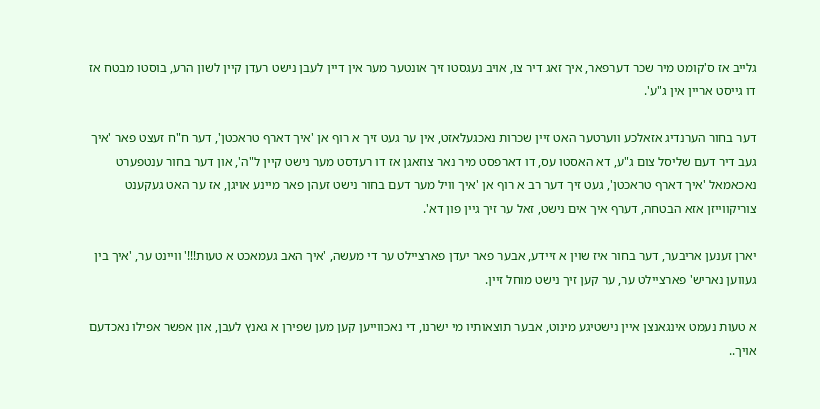גלייב אז ס'קומט מיר שכר דערפאר, איך זאג דיר צו, אויב נעגסטו זיך אונטער מער אין דיין לעבן נישט רעדן קיין לשון הרע, בוסטו מבטח אז דו גייסט אריין אין ג"ע'.

דער בחור הערנדיג אזאלכע ווערטער האט זיין שכרות נאכגעלאזט, אין ער געט זיך א רוף אן 'איך דארף טראכטן', דער ח"ח זעצט פאר 'איך געב דיר דעם שליסל צום ג"ע, דא האסטו עס, דו דארפסט מיר נאר צוזאגן אז דו רעדסט מער נישט קיין ל"ה', און דער בחור ענטפערט נאכאמאל 'איך דארף טראכטן', געט זיך דער רב א רוף אן 'איך וויל מער דעם בחור נישט זעהן פאר מיינע אויגן, אז ער האט געקענט צוריקווייזן אזא הבטחה, דערף איך אים נישט, זאל ער זיך גיין פון דא'.

יארן זענען אריבער, דער בחור איז שוין א זיידע, אבער פאר יעדן פארציילט ער די מעשה, 'איך האב געמאכט א טעות!!!' וויינט ער, 'איך בין געווען נאריש' פארציילט ער, ער קען זיך נישט מוחל זיין.

א טעות נעמט אינגאנצן איין נישטיגע מינוט, אבער תוצאותיו מי ישרנו, די נאכווייען קען מען שפירן א גאנץ לעבן, און אפשר אפילו נאכדעם אויך..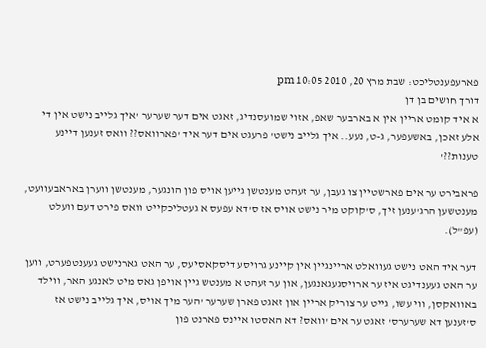פארעפענטליכט: שבת מרץ 20, 2010 10:05 pm
דורך חושים בן דן
א איד קומט אריין אין א בארבער שאפ, אזוי שמועסנדיג, זאגט אים דער שערער 'איך גלייב נישט אין די אלע זאכן, באשעפער, ג-ט, נעע.. איך גלייב נישט' פרעגט אים דער איד 'פארוואס?? וואס זענען דיינע טענות??'

פראבירט ער אים פארשטיין צו געבן, ער זעהט מענטשן גייען אויס פון הונגער, מענטשן ווערן באראבעוועט, מענטשען הרג'ענען זיך, ס'קוקט מיר נישט אויס אז ס'דא עפעס א געטליכקייט וואס פירט דעם וועלט (עפ"ל).

דער איד האט נישט געוואלט אריינגיין אין קיינע גרויסע דיסקאסיעס, ער האט גארנישט געענטפערט, ווען ער האט געענדיגט איז ער ארויסגעגאנגען, און ער זעהט א מענטש גיין אויפן גאס מיט לאנגע האר, ווילד באוואקסן, ווי עשו, גייט ער צוריק אריין און זאגט פארן שערער 'הער מיך אויס, איך גלייב נישט אז ס'זענען דא שערערס' זאגט ער אים 'וואס? דא האסטו איינס פארנט פון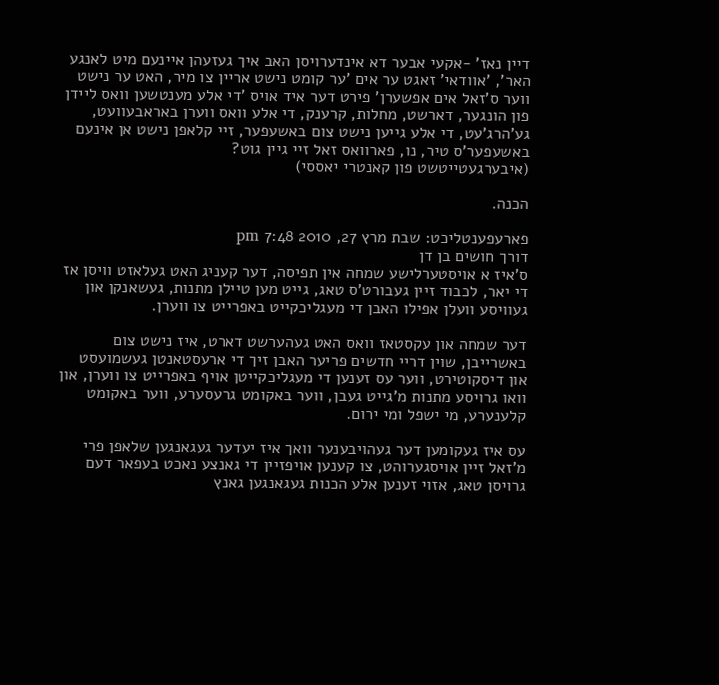דיין נאז' -אקעי אבער דא אינדערויסן האב איך געזעהן איינעם מיט לאנגע האר', 'אוודאי' זאגט ער אים 'ער קומט נישט אריין צו מיר, האט ער נישט ווער ס'זאל אים אפשערן' פירט דער איד אויס 'די אלע מענטשען וואס ליידן פון הונגער, דארשט, מחלות, קרענק, די אלע וואס ווערן באראבעוועט, גע'הרג'עט, די אלע גייען נישט צום באשעפער, זיי קלאפן נישט אן אינעם באשעפער'ס טיר, נו, פארוואס זאל זיי גיין גוט?
(איבערגעטייטשט פון קאנטרי יאססי)

הכנה.

פארעפענטליכט: שבת מרץ 27, 2010 7:48 pm
דורך חושים בן דן
ס'איז א אויסטערלישע שמחה אין תפיסה, דער קעניג האט געלאזט וויסן אז די יאר, לכבוד זיין געבורט'ס טאג, גייט מען טיילן מתנות, געשאנקן און געוויסע וועלן אפילו האבן די מעגליכקייט באפרייט צו ווערן.

דער שמחה און עקסטאז וואס האט געהערשט דארט, איז נישט צום באשרייבן, שוין דריי חדשים פריער האבן זיך די ארעסטאנטן געשמועסט און דיסקוטירט, ווער עס זענען די מעגליכקייטן אויף באפרייט צו ווערן, און וואו גרויסע מתנות מ'גייט געבן, ווער באקומט גרעסערע, ווער באקומט קלענערע, מי ישפל ומי ירום.

עס איז געקומען דער געהויבענער וואך איז יעדער געגאנגען שלאפן פרי מ'זאל זיין אויסגערוהט, צו קענען אויפזיין די גאנצע נאכט בעפאר דעם גרויסן טאג, אזוי זענען אלע הכנות געגאנגען גאנץ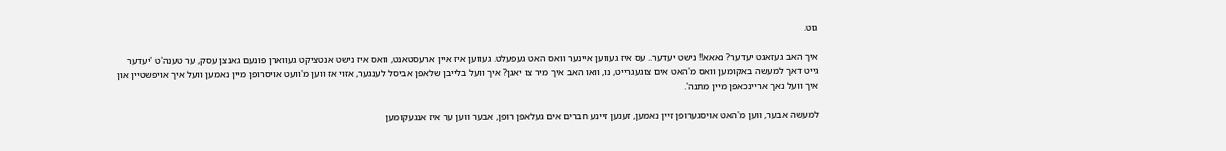גוט.

איך האב געזאגט יעדער? נאאא!! נישט יעדער.. עס איז געווען איינער וואס האט געפעלט. געווען איז איין ארעסטאנט, וואס איז נישט אנטציקט געווארן פונעם גאנצן עסק, ער טענה'ט 'יעדער גייט דאך למעשה באקומען וואס מ'האט אים צוגעגרייט, נו, וואו האב איך מיר צו יאגן? איך וועל בלייבן שלאפן אביסל לענגער, אזוי אז ווען מ'וועט אויסרופן מיין נאמען וועל איך אויפשטיין און איך וועל נאך אריינכאפן מיין מתנה'.

למעשה אבער, ווען מ'האט אויסגערופן זיין נאמען, זענען זיינע חברים אים געלאפן רופן, אבער ווען ער איז אנגעקומען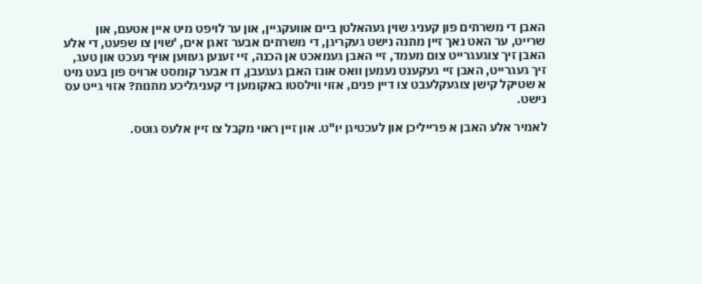האבן די משרתים פון קעניג שוין געהאלטן ביים אוועקגיין, און ער לויפט מיט איין אטעם, און שרייט, ער האט נאך זיין מתנה נישט געקריגן, די משרתים אבער זאגן אים, 'שוין צו שפעט, די אלע האבן זיך צוגעגרייט צום מעמד, זיי האבן געמאכט אן הכנה, זיי זענען געווען אויף נעכט און טעג, זיך געגרייט, האבן זיי געקענט נעמען וואס אונז האבן געגעבן, דו אבער קומסט ארויס פון בעט מיט א שטיקל קישן צוגעקלעבט צו דיין פנים, אזוי ווילסטו באקומען די קעניגליכע מתנות? אזוי גייט עס נישט.

לאמיר אלע האבן א פרייליכן און לעכטיגן יו"ט. און זיין ראוי מקבל צו זיין אלעס גוטס.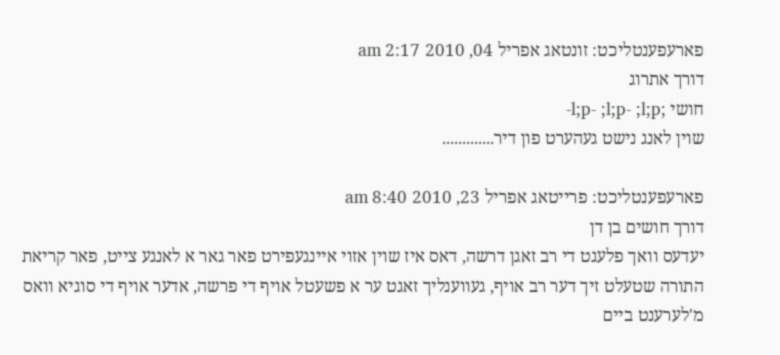פארעפענטליכט: זונטאג אפריל 04, 2010 2:17 am
דורך אתרוג
חושי ;l;p- ;l;p- ;l;p-
שוין לאנג נישט געהערט פון דיר.............

פארעפענטליכט: פרייטאג אפריל 23, 2010 8:40 am
דורך חושים בן דן
יעדעס וואך פלעגט די רב זאגן דרשה, דאס איז שוין אזוי איינגעפירט פאר גאר א לאנגע צייט, פאר קריאת התורה שטעלט זיך דער רב אויף, געווענליך זאגט ער א פשעטל אויף די פרשה, אדער אויף די סוגיא וואס מ'לערענט ביים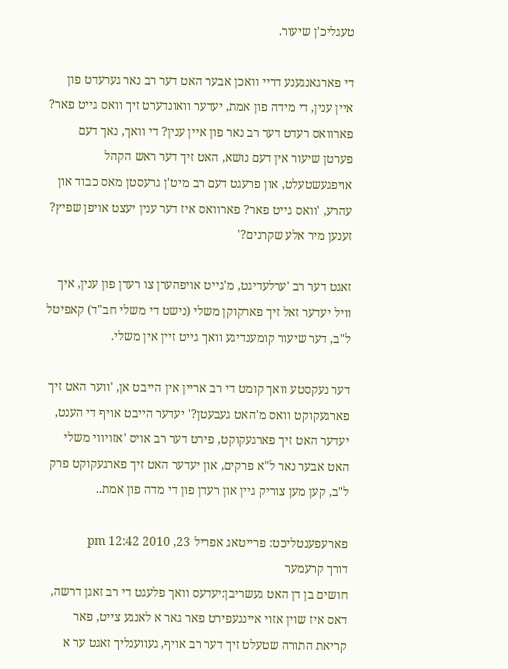טעגליכ'ן שיעור.

די פארגאנגענע דריי וואכן אבער האט דער רב נאר גערעדט פון איין ענין, די מידה פון אמת, יעדער וואונדערט זיך וואס גייט פאר? פארוואס רעדט דער רב נאר פון איין ענין? די וואך, נאך דעם פערטן שיעור אין דעם נושא, האט זיך דער ראש הקהל אויפגעשטעלט, און פרעגט דעם רב מיט'ן גרעסטן מאס כבוד און עהרע, 'וואס גייט פאר? פארוואס איז דער ענין יעצט אויפן שפיץ? זענען מיר אלע שקרנים?'

זאגט דער רב 'ערלעדיגט, מ'גייט אויפהערן צו רעדן פון ענין, איך וויל יעדער זאל זיך פארקוקן משלי (נישט די משלי חב"ד) קאפיטל ל"ב, דער שיעור קומענדיגע וואך גייט זיין אין משלי.

דער נעקסטע וואך קומט די רב אריין אין הייבט אן, 'ווער האט זיך פארגעקוקט וואס מ'האט געבעטן?' יעדער הייבט אויף די הענט, יעדער האט זיך פארגעקוקט, פירט דער רב אויס 'אזויווי משלי האט אבער נאר ל"א פרקים, און יעדער האט זיך פארגעקוקט פרק ל"ב, קען מען צוריק גיין און רעדן פון די מדה פון אמת..

פארעפענטליכט: פרייטאג אפריל 23, 2010 12:42 pm
דורך קרעמער
חושים בן דן האט געשריבן:יעדעס וואך פלעגט די רב זאגן דרשה, דאס איז שוין אזוי איינגעפירט פאר גאר א לאנגע צייט, פאר קריאת התורה שטעלט זיך דער רב אויף, געווענליך זאגט ער א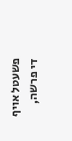פשעטל אויף די פרשה,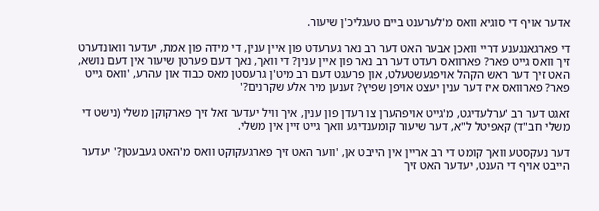אדער אויף די סוגיא וואס מ'לערענט ביים טעגליכ'ן שיעור.

די פארגאנגענע דריי וואכן אבער האט דער רב נאר גערעדט פון איין ענין, די מידה פון אמת, יעדער וואונדערט זיך וואס גייט פאר? פארוואס רעדט דער רב נאר פון איין ענין? די וואך, נאך דעם פערטן שיעור אין דעם נושא, האט זיך דער ראש הקהל אויפגעשטעלט, און פרעגט דעם רב מיט'ן גרעסטן מאס כבוד און עהרע, 'וואס גייט פאר? פארוואס איז דער ענין יעצט אויפן שפיץ? זענען מיר אלע שקרנים?'

זאגט דער רב 'ערלעדיגט, מ'גייט אויפהערן צו רעדן פון ענין, איך וויל יעדער זאל זיך פארקוקן משלי (נישט די משלי חב"ד) קאפיטל ל"א, דער שיעור קומענדיגע וואך גייט זיין אין משלי.

דער נעקסטע וואך קומט די רב אריין אין הייבט אן, 'ווער האט זיך פארגעקוקט וואס מ'האט געבעטן?' יעדער הייבט אויף די הענט, יעדער האט זיך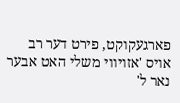פארגעקוקט, פירט דער רב אויס 'אזויווי משלי האט אבער נאר ל'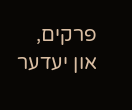פרקים, און יעדער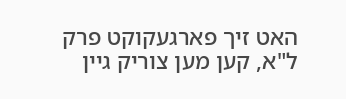האט זיך פארגעקוקט פרק ל"א, קען מען צוריק גיין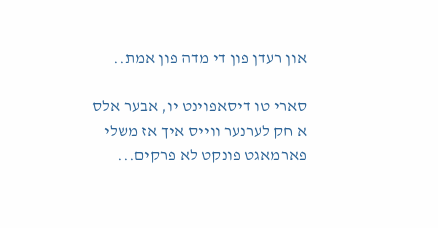און רעדן פון די מדה פון אמת..

סארי טו דיסאפוינט יו, אבער אלס א חק לערנער ווייס איך אז משלי פארמאגט פונקט לא פרקים...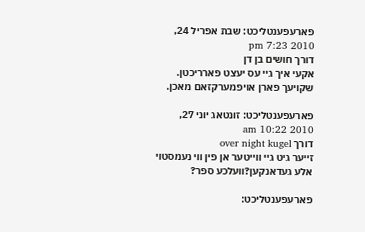פארעפענטליכט: שבת אפריל 24, 2010 7:23 pm
דורך חושים בן דן
אקעי איך גיי עס יעצט פארריכטן. שקויעך פארן אויפמערקזאם מאכן.

פארעפענטליכט: זונטאג יוני 27, 2010 10:22 am
דורך over night kugel
זייער גיט גיי ווייטער אן פין ווי נעמסטוי אלע געדאנקען?וועלכע ספר?

פארעפענטליכט: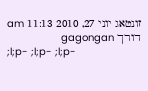זונטאג יוני 27, 2010 11:13 am
דורך gagongan
;l;p- ;l;p- ;l;p-